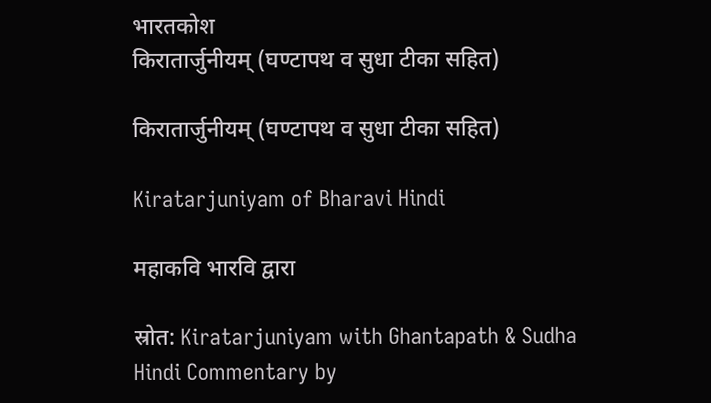भारतकोश
किरातार्जुनीयम् (घण्टापथ व सुधा टीका सहित)

किरातार्जुनीयम् (घण्टापथ व सुधा टीका सहित)

Kiratarjuniyam of Bharavi Hindi

महाकवि भारवि द्वारा

स्रोत: Kiratarjuniyam with Ghantapath & Sudha Hindi Commentary by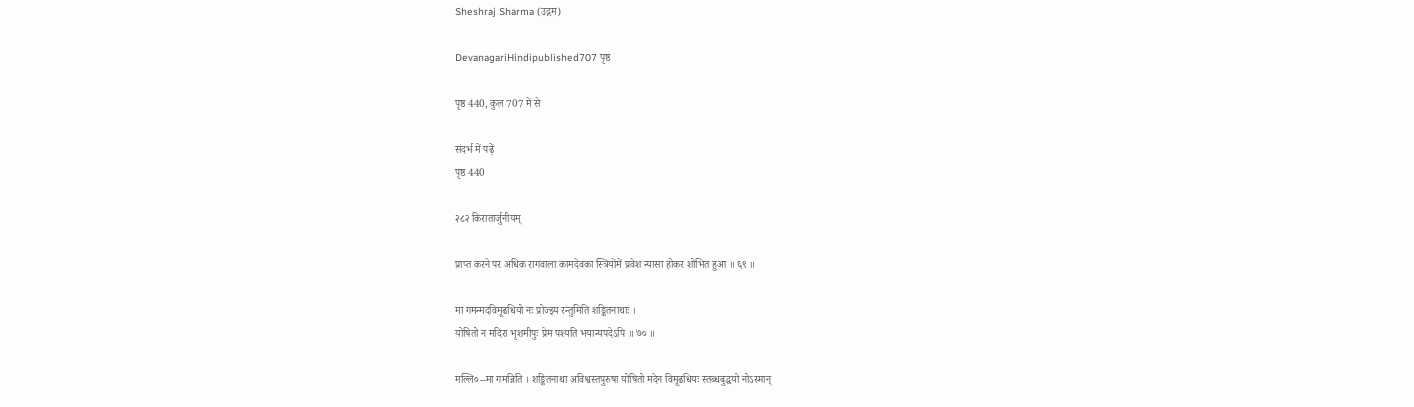Sheshraj Sharma (उद्गम)

DevanagariHindipublished707 पृष्ठ

पृष्ठ 440, कुल 707 में से

संदर्भ में पढ़ें
पृष्ठ 440

२८२ किरातार्जुनीयम्

प्राप्त करने पर अधिक रागवाला कामदेवका स्त्रियोंमें प्रवेश न्यासा होकर शोभित हुआ ॥ ६९ ॥

मा गमन्मदविमूढधियो नः प्रोज्झ्य रन्तुमिति शङ्कितनाथाः ।
योषितो न मदिरा भृशमीपुः प्रेम पश्यति भयान्यपदेऽपि ॥ ७० ॥

मल्लि०--मा गमन्निति । शङ्कितनाथा अविश्वस्तपुरुषा योषितो मदेन विमूढधियः स्तब्धबुद्धयो नोऽस्मान्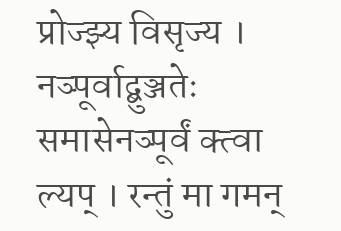प्रोज्झ्य विसृज्य । नञ्पूर्वाद्बुञ्जतेः समासेनञ्पूर्वं क्त्वा ल्यप् । रन्तुं मा गमन्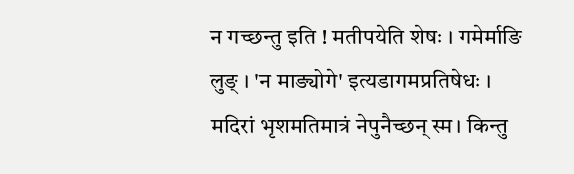न गच्छन्तु इति ! मतीपयेति शेषः । गमेर्माङि लुङ् । 'न माङ्योगे' इत्यडागमप्रतिषेधः । मदिरां भृशमतिमात्रं नेपुनैच्छन् स्म। किन्तु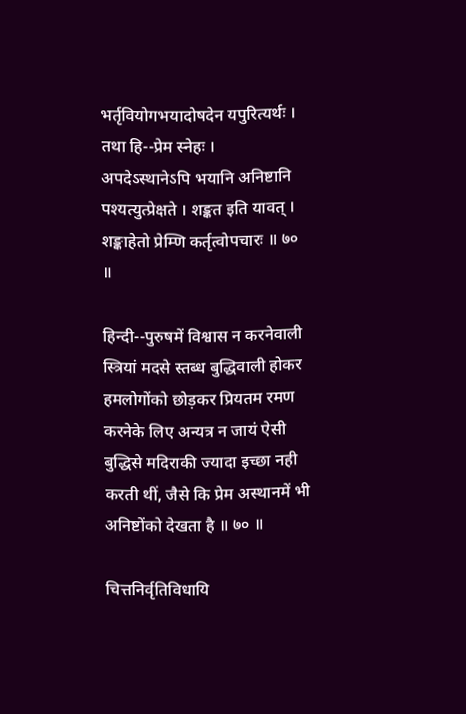भर्तृवियोगभयादोषदेन यपुरित्यर्थः । तथा हि--प्रेम स्नेहः । अपदेऽस्थानेऽपि भयानि अनिष्टानि पश्यत्युत्प्रेक्षते । शङ्कत इति यावत् । शङ्काहेतो प्रेम्णि कर्तृत्वोपचारः ॥ ७० ॥

हिन्दी--पुरुषमें विश्वास न करनेवाली स्त्रियां मदसे स्तब्ध बुद्धिवाली होकर हमलोगोंको छोड़कर प्रियतम रमण करनेके लिए अन्यत्र न जायं ऐसी बुद्धिसे मदिराकी ज्यादा इच्छा नही करती थीं, जैसे कि प्रेम अस्थानमें भी अनिष्टोंको देखता है ॥ ७० ॥

चित्तनिर्वृतिविधायि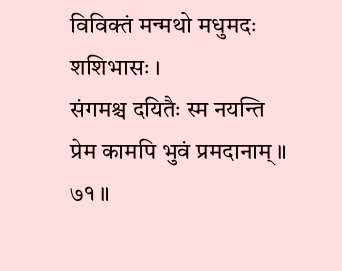विविक्तं मन्मथो मधुमदः शशिभासः ।
संगमश्च दयितैः स्म नयन्ति प्रेम कामपि भुवं प्रमदानाम् ॥ ७१ ॥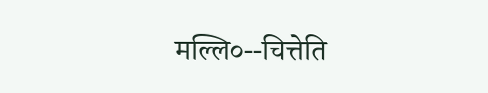मल्लि०--चित्तेति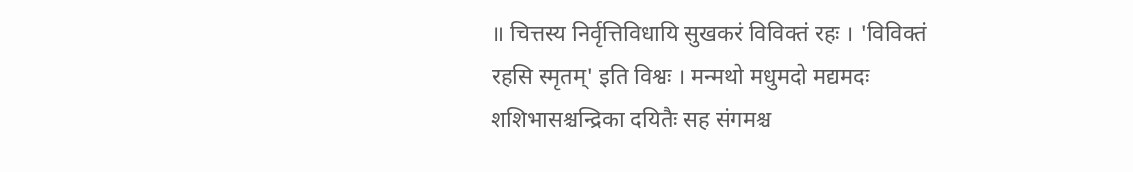॥ चित्तस्य निर्वृत्तिविधायि सुखकरं विविक्तं रहः । 'विविक्तं रहसि स्मृतम्' इति विश्वः । मन्मथो मधुमदो मद्यमदः शशिभासश्चन्द्रिका दयितैः सह संगमश्च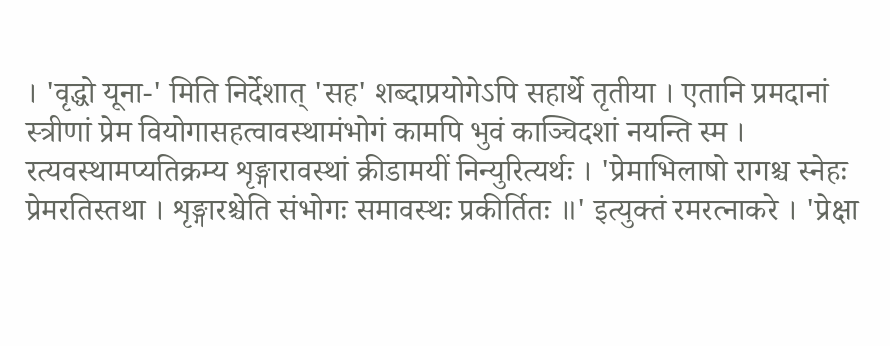। 'वृद्धो यूना-' मिति निर्देशात् 'सह' शब्दाप्रयोगेऽपि सहार्थे तृतीया । एतानि प्रमदानां स्त्रीणां प्रेम वियोगासहत्वावस्थामंभोगं कामपि भुवं काञ्चिदशां नयन्ति स्म । रत्यवस्थामप्यतिक्रम्य शृङ्गारावस्थां क्रीडामयीं निन्युरित्यर्थः । 'प्रेमाभिलाषो रागश्च स्नेहः प्रेमरतिस्तथा । शृङ्गारश्चेति संभोगः समावस्थः प्रकीर्तितः ॥' इत्युक्तं रमरत्नाकरे । 'प्रेक्षा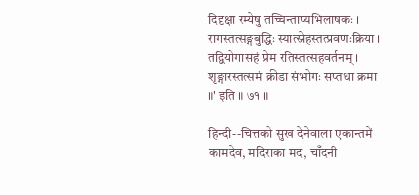दिदृक्षा रम्येषु तच्चिन्ताप्यभिलाषकः । रागस्तत्सङ्गबुद्धिः स्यात्स्नेहस्तत्प्रवणःक्रिया । तद्वियोगासहं प्रेम रतिस्तत्सहवर्तनम् । शृङ्गारस्तत्समं क्रीडा संभोगः सप्तधा क्रमा ॥' इति ॥ ७१ ॥

हिन्दी--चित्तको सुख देनेवाला एकान्तमें कामदेव, मदिराका मद, चाँदनी